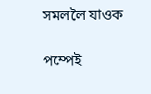সমললৈ যাওক

পম্পেই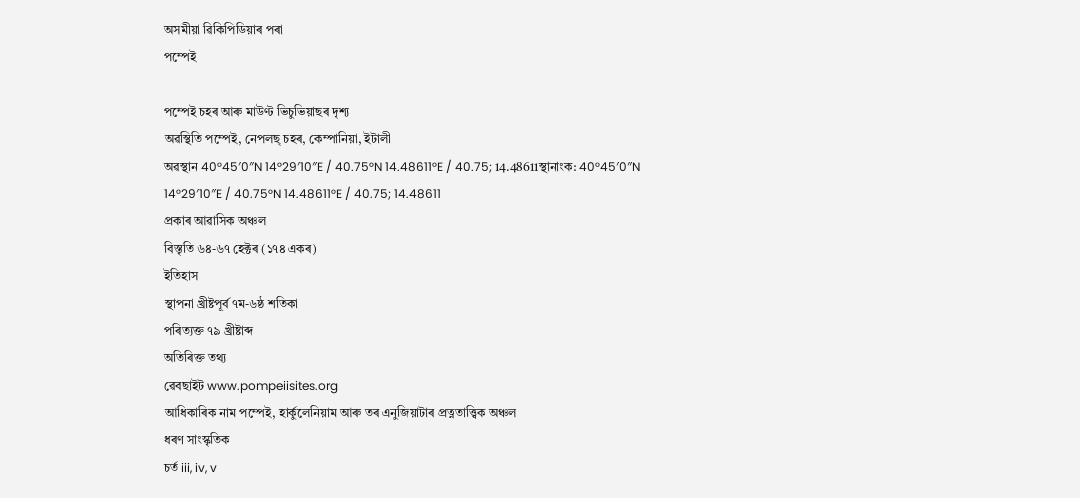অসমীয়া ৱিকিপিডিয়াৰ পৰা
পম্পেই

পম্পেই চহৰ আৰু মাউণ্ট ভিচুভিয়াছৰ দৃশ্য
অৱস্থিতি পম্পেই, নেপলছ্ চহৰ, কেম্পানিয়া, ইটালী
অৱস্থান 40°45′0″N 14°29′10″E / 40.75°N 14.48611°E / 40.75; 14.48611স্থানাংক: 40°45′0″N 14°29′10″E / 40.75°N 14.48611°E / 40.75; 14.48611
প্ৰকাৰ আৱাসিক অঞ্চল
বিস্তৃতি ৬৪-৬৭ হেক্টৰ (১৭৪ একৰ)
ইতিহাস
স্থাপনা খ্ৰীষ্টপূৰ্ব ৭ম-৬ষ্ঠ শতিকা
পৰিত্যক্ত ৭৯ খ্ৰীষ্টাব্দ
অতিৰিক্ত তথ্য
ৱেবছাইট www.pompeiisites.org
আধিকাৰিক নাম পম্পেই, হাৰ্কুলেনিয়াম আৰু তৰ এনুজিয়াটাৰ প্ৰত্নতাত্ত্বিক অঞ্চল
ধৰণ সাংস্কৃতিক
চৰ্ত iii, iv, v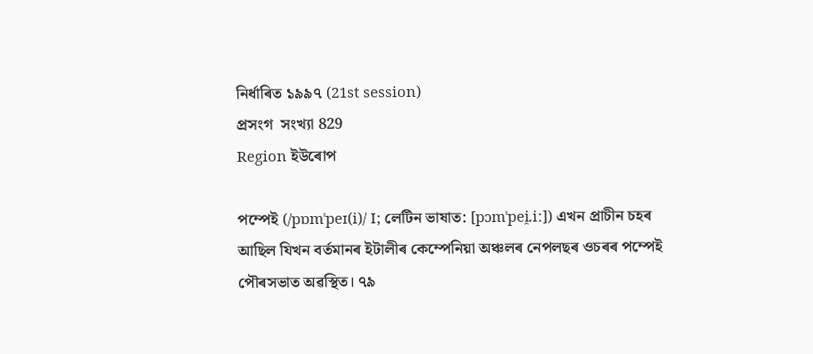নিৰ্ধাৰিত ১৯৯৭ (21st session)
প্ৰসংগ  সংখ্যা 829
Region ইউৰোপ

পম্পেই (/pɒmˈpeɪ(i)/ I; লেটিন ভাষাত: [pɔmˈpei̯.iː]) এখন প্ৰাচীন চহৰ আছিল যিখন বৰ্তমানৰ ইটালীৰ কেম্পেনিয়া অঞ্চলৰ নেপলছৰ ওচৰৰ পম্পেই পৌৰসভাত অৱস্থিত। ৭৯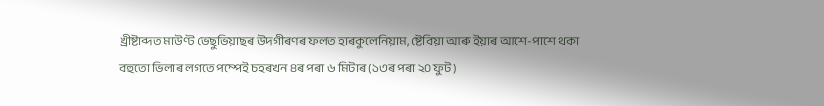খ্ৰীষ্টাব্দত মাউণ্ট ভেছুভিয়াছৰ উদগীৰণৰ ফলত হাৰকুলেনিয়াম, ষ্টেবিয়া আৰু ইয়াৰ আশে-পাশে থকা বহুতো ভিলাৰ লগতে পম্পেই চহৰখন ৪ৰ পৰা ৬ মিটাৰ (১৩ৰ পৰা ২০ ফুট)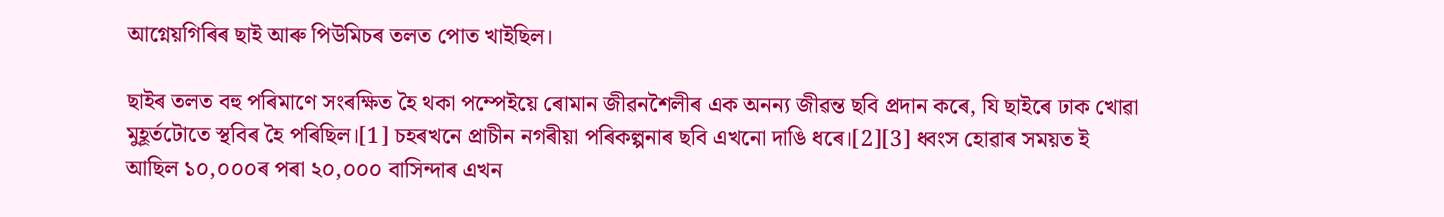আগ্নেয়গিৰিৰ ছাই আৰু পিউমিচৰ তলত পোত খাইছিল।

ছাইৰ তলত বহু পৰিমাণে সংৰক্ষিত হৈ থকা পম্পেইয়ে ৰোমান জীৱনশৈলীৰ এক অনন্য জীৱন্ত ছবি প্ৰদান কৰে, যি ছাইৰে ঢাক খোৱা মুহূৰ্তটোতে স্থবিৰ হৈ পৰিছিল।[1] চহৰখনে প্ৰাচীন নগৰীয়া পৰিকল্পনাৰ ছবি এখনো দাঙি ধৰে।[2][3] ধ্বংস হোৱাৰ সময়ত ই আছিল ১০,০০০ৰ পৰা ২০,০০০ বাসিন্দাৰ এখন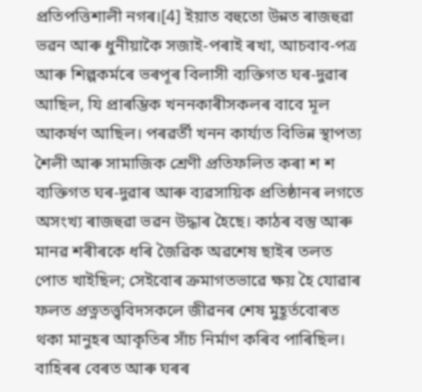প্ৰতিপত্তিশালী নগৰ।[4] ইয়াত বহুতো উন্নত ৰাজহুৱা ভৱন আৰু ধুনীয়াকৈ সজাই-পৰাই ৰখা, আচবাব-পত্ৰ আৰু শিল্পকৰ্মৰে ভৰপূৰ বিলাসী ব্যক্তিগত ঘৰ-দুৱাৰ আছিল, যি প্ৰাৰম্ভিক খননকাৰীসকলৰ বাবে মূল আকৰ্ষণ আছিল। পৰৱৰ্তী খনন কাৰ্য্যত বিভিন্ন স্থাপত্য শৈলী আৰু সামাজিক শ্ৰেণী প্ৰতিফলিত কৰা শ শ ব্যক্তিগত ঘৰ-দুৱাৰ আৰু ব্যৱসায়িক প্ৰতিষ্ঠানৰ লগতে অসংখ্য ৰাজহুৱা ভৱন উদ্ধাৰ হৈছে। কাঠৰ বস্তু আৰু মানৱ শৰীৰকে ধৰি জৈৱিক অৱশেষ ছাইৰ তলত পোত খাইছিল; সেইবোৰ ক্ৰমাগতভাৱে ক্ষয় হৈ যোৱাৰ ফলত প্ৰত্নতত্ত্ববিদসকলে জীৱনৰ শেষ মুহূৰ্তবোৰত থকা মানুহৰ আকৃতিৰ সাঁচ নিৰ্মাণ কৰিব পাৰিছিল। বাহিৰৰ বেৰত আৰু ঘৰৰ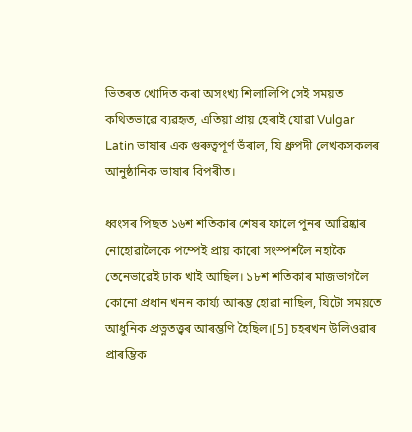ভিতৰত খোদিত কৰা অসংখ্য শিলালিপি সেই সময়ত কথিতভাৱে ব্যৱহৃত, এতিয়া প্ৰায় হেৰাই যোৱা Vulgar Latin ভাষাৰ এক গুৰুত্বপূৰ্ণ ভঁৰাল, যি ধ্ৰুপদী লেখকসকলৰ আনুষ্ঠানিক ভাষাৰ বিপৰীত।

ধ্বংসৰ পিছত ১৬শ শতিকাৰ শেষৰ ফালে পুনৰ আৱিষ্কাৰ নোহোৱালৈকে পম্পেই প্ৰায় কাৰো সংস্পৰ্শলৈ নহাকৈ তেনেভাৱেই ঢাক খাই আছিল। ১৮শ শতিকাৰ মাজভাগলৈ কোনো প্ৰধান খনন কাৰ্য্য আৰম্ভ হোৱা নাছিল, যিটো সময়তে আধুনিক প্ৰত্নতত্ত্বৰ আৰম্ভণি হৈছিল।[5] চহৰখন উলিওৱাৰ প্ৰাৰম্ভিক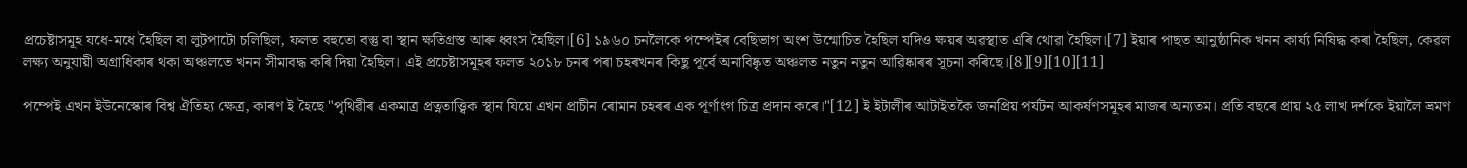প্ৰচেষ্টাসমূহ যধে-মধে হৈছিল বা লুটপাটো চলিছিল, ফলত বহুতো বস্তু বা স্থান ক্ষতিগ্ৰস্ত আৰু ধ্বংস হৈছিল।[6] ১৯৬০ চনলৈকে পম্পেইৰ বেছিভাগ অংশ উন্মোচিত হৈছিল যদিও ক্ষয়ৰ অৱস্থাত এৰি থোৱা হৈছিল।[7] ইয়াৰ পাছত আনুষ্ঠানিক খনন কাৰ্য্য নিষিদ্ধ কৰা হৈছিল, কেৱল লক্ষ্য অনুযায়ী অগ্ৰাধিকাৰ থকা অঞ্চলতে খনন সীমাবদ্ধ কৰি দিয়া হৈছিল। এই প্ৰচেষ্টাসমূহৰ ফলত ২০১৮ চনৰ পৰা চহৰখনৰ কিছু পূৰ্বে অনাবিষ্কৃত অঞ্চলত নতুন নতুন আৱিষ্কাৰৰ সূচনা কৰিছে।[8][9][10][11]

পম্পেই এখন ইউনেস্কোৰ বিশ্ব ঐতিহ্য ক্ষেত্ৰ, কাৰণ ই হৈছে "পৃথিৱীৰ একমাত্ৰ প্ৰত্নতাত্ত্বিক স্থান যিয়ে এখন প্ৰাচীন ৰোমান চহৰৰ এক পূৰ্ণাংগ চিত্ৰ প্ৰদান কৰে।"[12] ই ইটালীৰ আটাইতকৈ জনপ্ৰিয় পৰ্যটন আকৰ্ষণসমূহৰ মাজৰ অন্যতম। প্ৰতি বছৰে প্ৰায় ২৫ লাখ দৰ্শকে ইয়ালৈ ভ্ৰমণ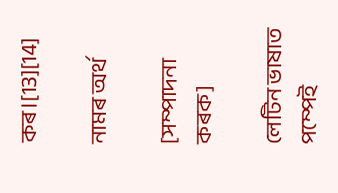কৰ।[13][14]

নামৰ অৰ্থ

[সম্পাদনা কৰক]

লেটিন ভাষাত পম্পেই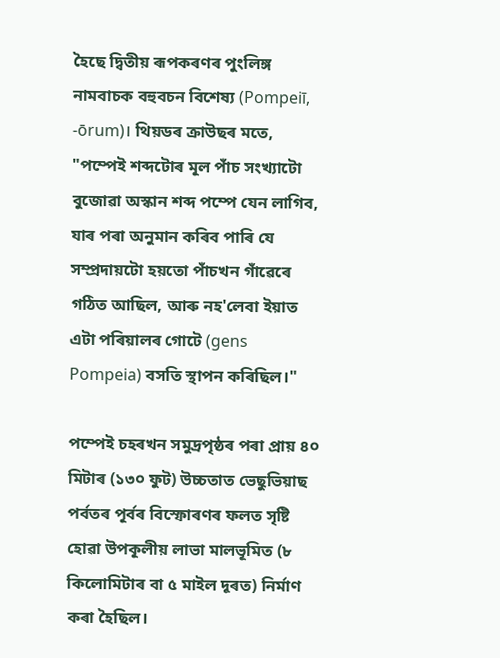হৈছে দ্বিতীয় ৰূপকৰণৰ পুংলিঙ্গ নামবাচক বহুবচন বিশেষ্য (Pompeiī, -ōrum)। থিয়ডৰ ক্ৰাউছৰ মতে, "পম্পেই শব্দটোৰ মূল পাঁচ সংখ্যাটো বুজোৱা অস্কান শব্দ পম্পে যেন লাগিব, যাৰ পৰা অনুমান কৰিব পাৰি যে সম্প্ৰদায়টো হয়তো পাঁচখন গাঁৱেৰে গঠিত আছিল, আৰু নহ'লেবা ইয়াত এটা পৰিয়ালৰ গোটে (gens Pompeia) বসতি স্থাপন কৰিছিল।"

পম্পেই চহৰখন সমুদ্ৰপৃষ্ঠৰ পৰা প্ৰায় ৪০ মিটাৰ (১৩০ ফুট) উচ্চতাত ভেছুভিয়াছ পৰ্বতৰ পূৰ্বৰ বিস্ফোৰণৰ ফলত সৃষ্টি হোৱা উপকূলীয় লাভা মালভূমিত (৮ কিলোমিটাৰ বা ৫ মাইল দূৰত) নিৰ্মাণ কৰা হৈছিল।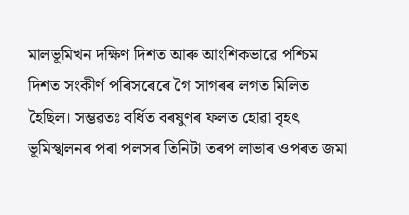মালভূমিখন দক্ষিণ দিশত আৰু আংশিকভাৱে পশ্চিম দিশত সংকীৰ্ণ পৰিসৰেৰে গৈ সাগৰৰ লগত মিলিত হৈছিল। সম্ভৱতঃ বৰ্ধিত বৰষুণৰ ফলত হোৱা বৃহৎ ভূমিস্খলনৰ পৰা পলসৰ তিনিটা তৰপ লাভাৰ ওপৰত জমা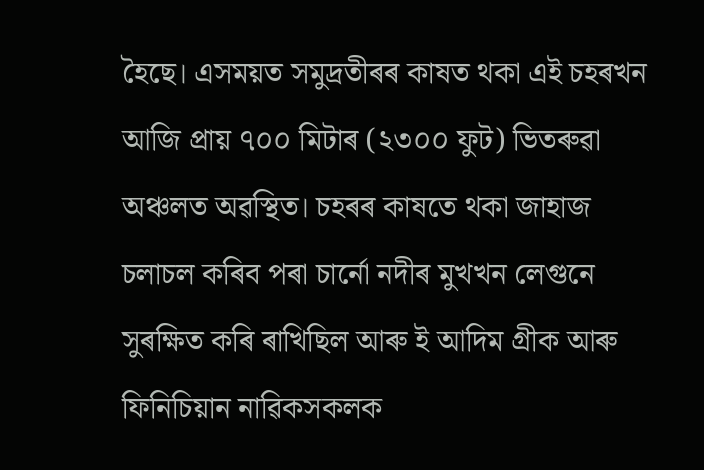হৈছে। এসময়ত সমুদ্ৰতীৰৰ কাষত থকা এই চহৰখন আজি প্ৰায় ৭০০ মিটাৰ (২৩০০ ফুট) ভিতৰুৱা অঞ্চলত অৱস্থিত। চহৰৰ কাষতে থকা জাহাজ চলাচল কৰিব পৰা চাৰ্নো নদীৰ মুখখন লেগুনে সুৰক্ষিত কৰি ৰাখিছিল আৰু ই আদিম গ্ৰীক আৰু ফিনিচিয়ান নাৱিকসকলক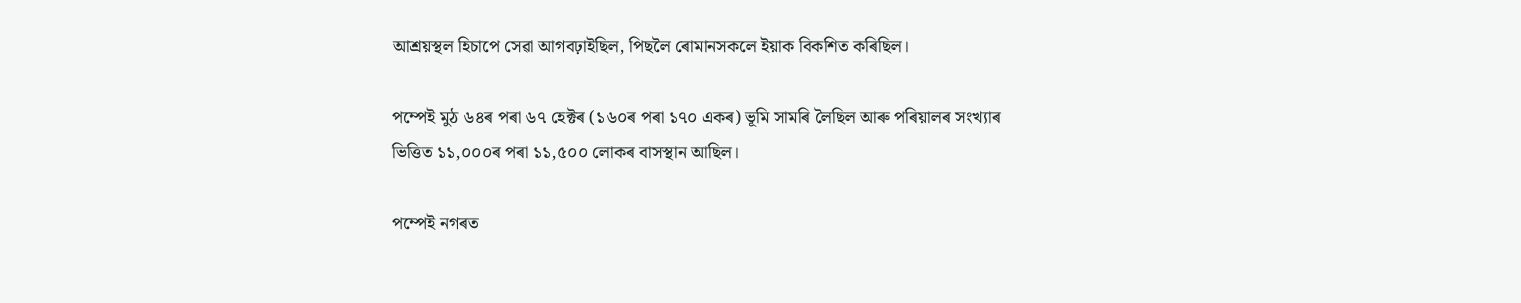আশ্ৰয়স্থল হিচাপে সেৱা আগবঢ়াইছিল, পিছলৈ ৰোমানসকলে ইয়াক বিকশিত কৰিছিল।

পম্পেই মুঠ ৬৪ৰ পৰা ৬৭ হেক্টৰ (১৬০ৰ পৰা ১৭০ একৰ) ভূমি সামৰি লৈছিল আৰু পৰিয়ালৰ সংখ্যাৰ ভিত্তিত ১১,০০০ৰ পৰা ১১,৫০০ লোকৰ বাসস্থান আছিল।

পম্পেই নগৰত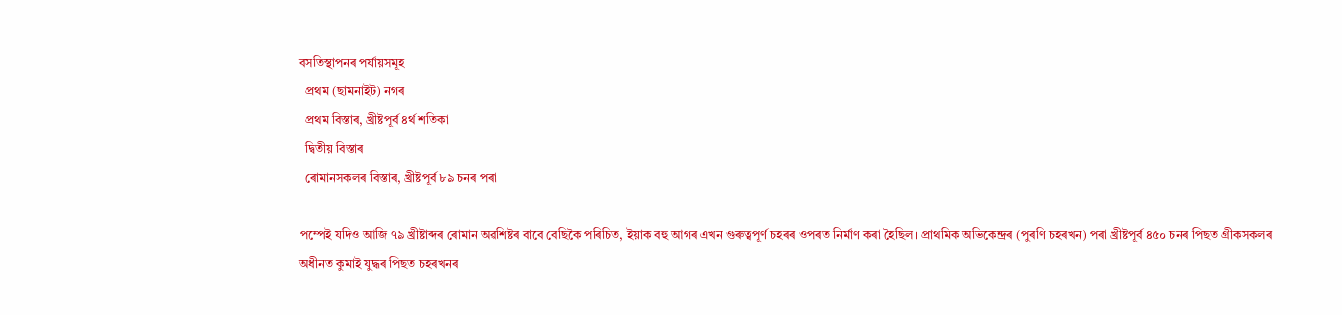বসতিস্থাপনৰ পৰ্যায়সমূহ
  প্ৰথম (ছামনাইট) নগৰ
  প্ৰথম বিস্তাৰ, খ্ৰীষ্টপূৰ্ব ৪ৰ্থ শতিকা
  দ্বিতীয় বিস্তাৰ
  ৰোমানসকলৰ বিস্তাৰ, খ্ৰীষ্টপূৰ্ব ৮৯ চনৰ পৰা

পম্পেই যদিও আজি ৭৯ খ্ৰীষ্টাব্দৰ ৰোমান অৱশিষ্টৰ বাবে বেছিকৈ পৰিচিত, ইয়াক বহু আগৰ এখন গুৰুত্বপূৰ্ণ চহৰৰ ওপৰত নিৰ্মাণ কৰা হৈছিল। প্ৰাথমিক অভিকেন্দ্ৰৰ (পুৰণি চহৰখন) পৰা খ্ৰীষ্টপূৰ্ব ৪৫০ চনৰ পিছত গ্ৰীকসকলৰ অধীনত কুমাই যুদ্ধৰ পিছত চহৰখনৰ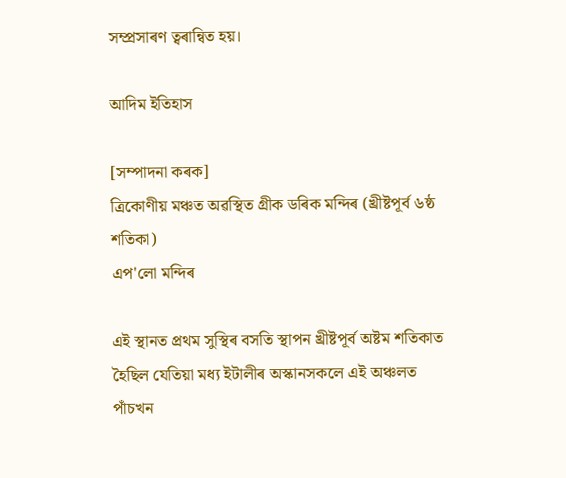সম্প্ৰসাৰণ ত্বৰান্বিত হয়।

আদিম ইতিহাস

[সম্পাদনা কৰক]
ত্ৰিকোণীয় মঞ্চত অৱস্থিত গ্ৰীক ডৰিক মন্দিৰ (খ্ৰীষ্টপূৰ্ব ৬ষ্ঠ শতিকা)
এপ'লো মন্দিৰ

এই স্থানত প্ৰথম সুস্থিৰ বসতি স্থাপন খ্ৰীষ্টপূৰ্ব অষ্টম শতিকাত হৈছিল যেতিয়া মধ্য ইটালীৰ অস্কানসকলে এই অঞ্চলত পাঁচখন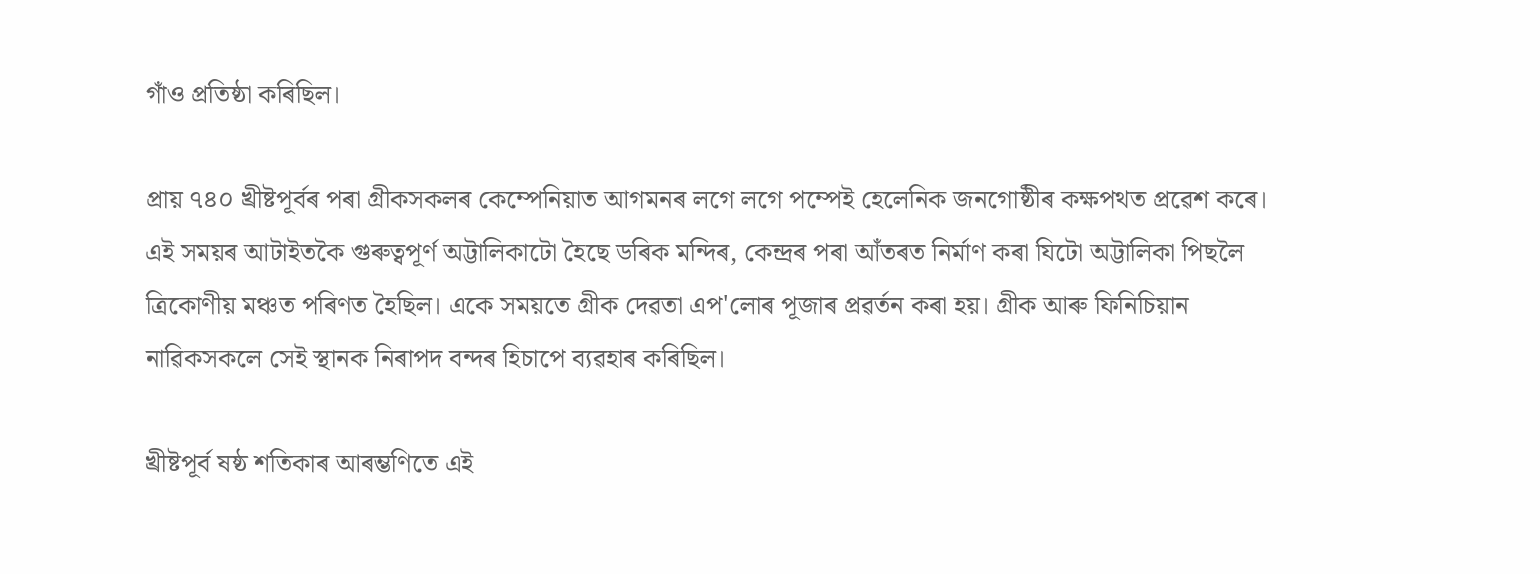গাঁও প্ৰতিষ্ঠা কৰিছিল।

প্ৰায় ৭৪০ খ্ৰীষ্টপূৰ্বৰ পৰা গ্ৰীকসকলৰ কেম্পেনিয়াত আগমনৰ লগে লগে পম্পেই হেলেনিক জনগোষ্ঠীৰ কক্ষপথত প্ৰৱেশ কৰে। এই সময়ৰ আটাইতকৈ গুৰুত্বপূৰ্ণ অট্টালিকাটো হৈছে ডৰিক মন্দিৰ, কেন্দ্ৰৰ পৰা আঁতৰত নিৰ্মাণ কৰা যিটো অট্টালিকা পিছলৈ ত্ৰিকোণীয় মঞ্চত পৰিণত হৈছিল। একে সময়তে গ্ৰীক দেৱতা এপ'লোৰ পূজাৰ প্ৰৱৰ্তন কৰা হয়। গ্ৰীক আৰু ফিনিচিয়ান নাৱিকসকলে সেই স্থানক নিৰাপদ বন্দৰ হিচাপে ব্যৱহাৰ কৰিছিল।

খ্ৰীষ্টপূৰ্ব ষষ্ঠ শতিকাৰ আৰম্ভণিতে এই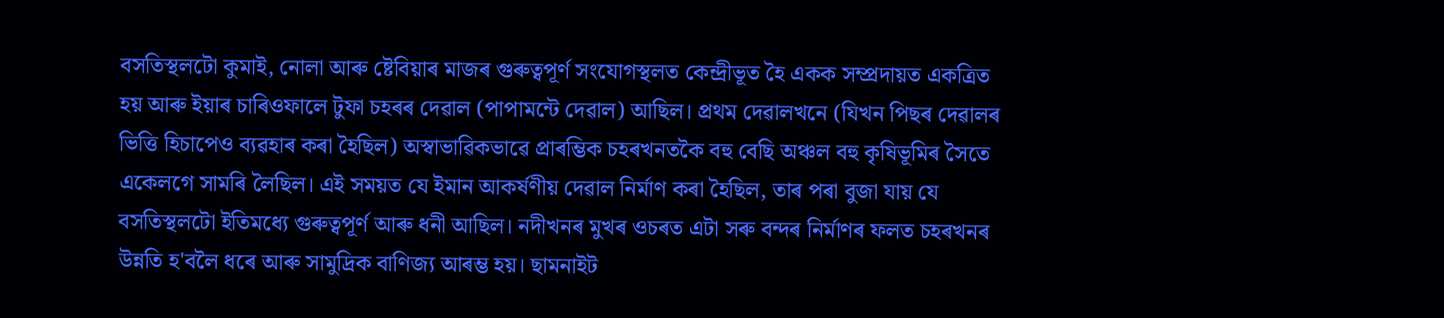বসতিস্থলটো কুমাই, নোলা আৰু ষ্টেবিয়াৰ মাজৰ গুৰুত্বপূৰ্ণ সংযোগস্থলত কেন্দ্ৰীভূত হৈ একক সম্প্ৰদায়ত একত্ৰিত হয় আৰু ইয়াৰ চাৰিওফালে টুফা চহৰৰ দেৱাল (পাপামন্টে দেৱাল) আছিল। প্ৰথম দেৱালখনে (যিখন পিছৰ দেৱালৰ ভিত্তি হিচাপেও ব্যৱহাৰ কৰা হৈছিল) অস্বাভাৱিকভাৱে প্ৰাৰম্ভিক চহৰখনতকৈ বহু বেছি অঞ্চল বহু কৃষিভূমিৰ সৈতে একেলগে সামৰি লৈছিল। এই সময়ত যে ইমান আকৰ্ষণীয় দেৱাল নিৰ্মাণ কৰা হৈছিল, তাৰ পৰা বুজা যায় যে বসতিস্থলটো ইতিমধ্যে গুৰুত্বপূৰ্ণ আৰু ধনী আছিল। নদীখনৰ মুখৰ ওচৰত এটা সৰু বন্দৰ নিৰ্মাণৰ ফলত চহৰখনৰ উন্নতি হ'বলৈ ধৰে আৰু সামুদ্ৰিক বাণিজ্য আৰম্ভ হয়। ছামনাইট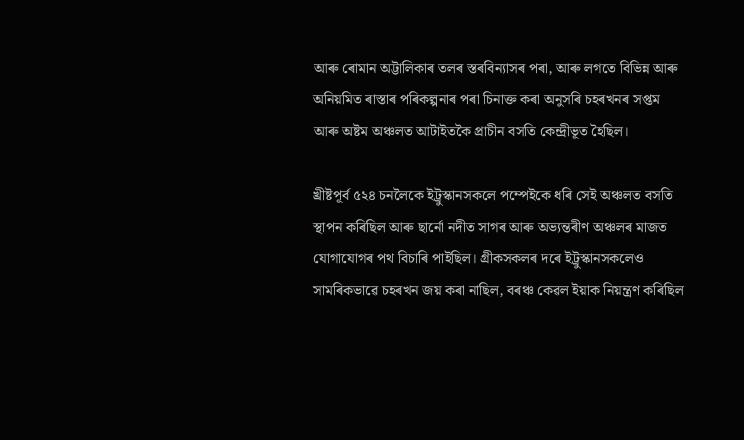আৰু ৰোমান অট্টালিকাৰ তলৰ স্তৰবিন্যাসৰ পৰা, আৰু লগতে বিভিন্ন আৰু অনিয়মিত ৰাস্তাৰ পৰিকল্পনাৰ পৰা চিনাক্ত কৰা অনুসৰি চহৰখনৰ সপ্তম আৰু অষ্টম অঞ্চলত আটাইতকৈ প্ৰাচীন বসতি কেন্দ্ৰীভূত হৈছিল।

খ্ৰীষ্টপূৰ্ব ৫২৪ চনলৈকে ইট্ৰুস্কানসকলে পম্পেইকে ধৰি সেই অঞ্চলত বসতি স্থাপন কৰিছিল আৰু ছাৰ্নো নদীত সাগৰ আৰু অভ্যন্তৰীণ অঞ্চলৰ মাজত যোগাযোগৰ পথ বিচাৰি পাইছিল। গ্ৰীকসকলৰ দৰে ইট্ৰুস্কানসকলেও সামৰিকভাৱে চহৰখন জয় কৰা নাছিল, বৰঞ্চ কেৱল ইয়াক নিয়ন্ত্ৰণ কৰিছিল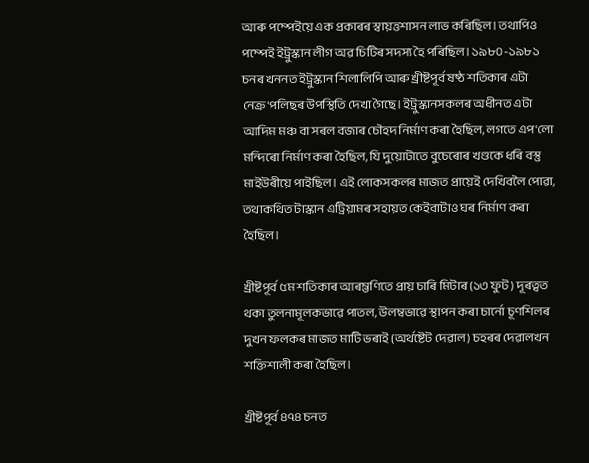আৰু পম্পেইয়ে এক প্ৰকাৰৰ স্বায়ত্তশাসন লাভ কৰিছিল। তথাপিও পম্পেই ইট্ৰুস্কান লীগ অৱ চিটিৰ সদস্য হৈ পৰিছিল। ১৯৮০-১৯৮১ চনৰ খননত ইট্ৰুস্কান শিলালিপি আৰু খ্ৰীষ্টপূৰ্ব ষষ্ঠ শতিকাৰ এটা নেক্ৰ'পলিছৰ উপস্থিতি দেখা গৈছে। ইট্ৰুস্কানসকলৰ অধীনত এটা আদিম মঞ্চ বা সৰল বজাৰ চৌহদ নিৰ্মাণ কৰা হৈছিল, লগতে এপ'লো মন্দিৰো নিৰ্মাণ কৰা হৈছিল, যি দুয়োটাতে বুচেৰোৰ খণ্ডকে ধৰি বস্তু মাইউৰীয়ে পাইছিল। এই লোকসকলৰ মাজত প্ৰায়েই দেখিবলৈ পোৱা, তথাকথিত টাস্কান এট্ৰিয়ামৰ সহায়ত কেইবাটাও ঘৰ নিৰ্মাণ কৰা হৈছিল।

খ্ৰীষ্টপূৰ্ব ৫ম শতিকাৰ আৰম্ভণিতে প্ৰায় চাৰি মিটাৰ (১৩ ফুট) দূৰত্বত থকা তুলনামূলকভাৱে পাতল, উলম্বভাৱে স্থাপন কৰা চাৰ্নো চূণশিলৰ দুখন ফলকৰ মাজত মাটি ভৰাই (অৰ্থষ্টেট দেৱাল) চহৰৰ দেৱালখন শক্তিশালী কৰা হৈছিল।

খ্ৰীষ্টপূৰ্ব ৪৭৪ চনত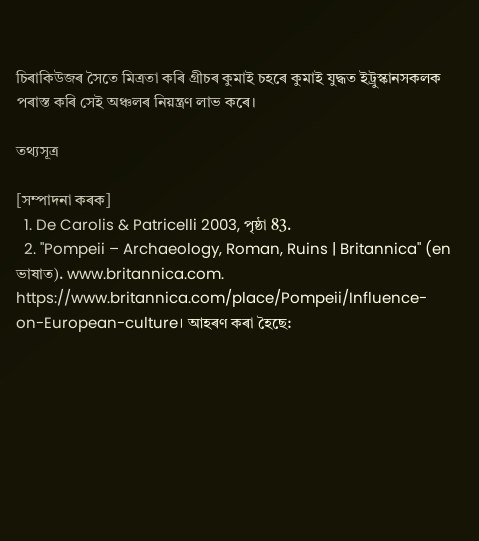চিৰাকিউজৰ সৈতে মিত্ৰতা কৰি গ্ৰীচৰ কুমাই চহৰে কুমাই যুদ্ধত ইট্ৰুস্কানসকলক পৰাস্ত কৰি সেই অঞ্চলৰ নিয়ন্ত্ৰণ লাভ কৰে।

তথ্যসূত্ৰ

[সম্পাদনা কৰক]
  1. De Carolis & Patricelli 2003, পৃষ্ঠা 83.
  2. "Pompeii – Archaeology, Roman, Ruins | Britannica" (en ভাষাত). www.britannica.com. https://www.britannica.com/place/Pompeii/Influence-on-European-culture। আহৰণ কৰা হৈছে: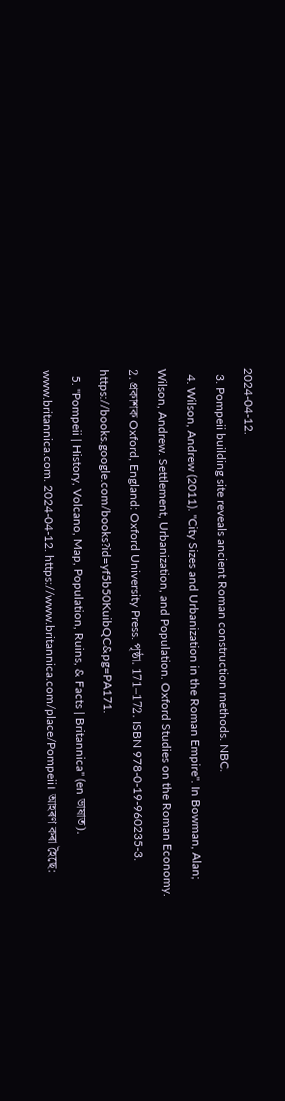2024-04-12.
  3. Pompeii building site reveals ancient Roman construction methods. NBC.
  4. Wilson, Andrew (2011). "City Sizes and Urbanization in the Roman Empire". In Bowman, Alan; Wilson, Andrew. Settlement, Urbanization, and Population. Oxford Studies on the Roman Economy. 2. প্ৰকাশক Oxford, England: Oxford University Press. পৃষ্ঠা. 171–172. ISBN 978-0-19-960235-3. https://books.google.com/books?id=yf5b50KuibQC&pg=PA171.
  5. "Pompeii | History, Volcano, Map, Population, Ruins, & Facts | Britannica" (en ভাষাত). www.britannica.com. 2024-04-12. https://www.britannica.com/place/Pompeii। আহৰণ কৰা হৈছে: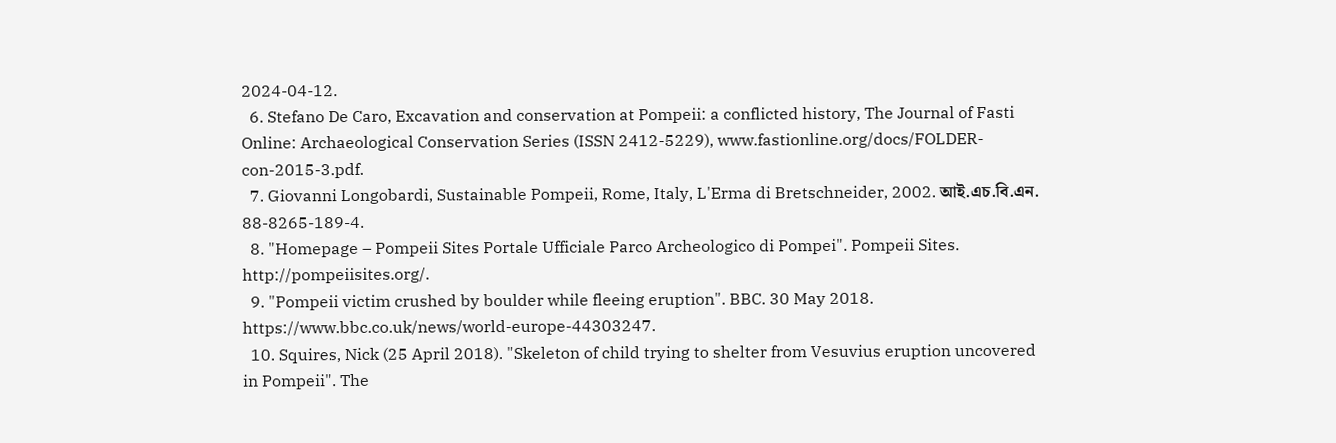2024-04-12.
  6. Stefano De Caro, Excavation and conservation at Pompeii: a conflicted history, The Journal of Fasti Online: Archaeological Conservation Series (ISSN 2412-5229), www.fastionline.org/docs/FOLDER-con-2015-3.pdf.
  7. Giovanni Longobardi, Sustainable Pompeii, Rome, Italy, L'Erma di Bretschneider, 2002. আই.এচ.বি.এন. 88-8265-189-4.
  8. "Homepage – Pompeii Sites Portale Ufficiale Parco Archeologico di Pompei". Pompeii Sites. http://pompeiisites.org/.
  9. "Pompeii victim crushed by boulder while fleeing eruption". BBC. 30 May 2018. https://www.bbc.co.uk/news/world-europe-44303247.
  10. Squires, Nick (25 April 2018). "Skeleton of child trying to shelter from Vesuvius eruption uncovered in Pompeii". The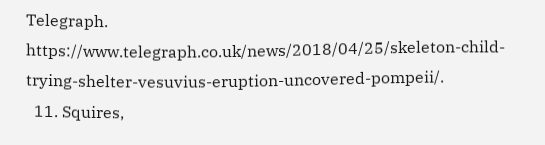Telegraph. https://www.telegraph.co.uk/news/2018/04/25/skeleton-child-trying-shelter-vesuvius-eruption-uncovered-pompeii/.
  11. Squires,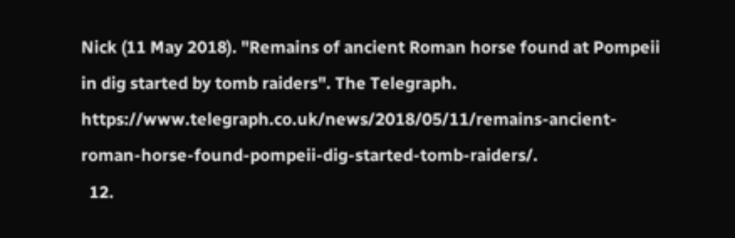Nick (11 May 2018). "Remains of ancient Roman horse found at Pompeii in dig started by tomb raiders". The Telegraph. https://www.telegraph.co.uk/news/2018/05/11/remains-ancient-roman-horse-found-pompeii-dig-started-tomb-raiders/.
  12.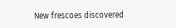New frescoes discovered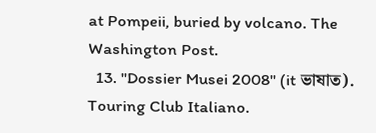at Pompeii, buried by volcano. The Washington Post.
  13. "Dossier Musei 2008" (it ভাষাত). Touring Club Italiano.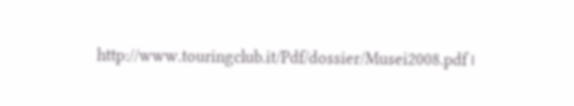http://www.touringclub.it/Pdf/dossier/Musei2008.pdf।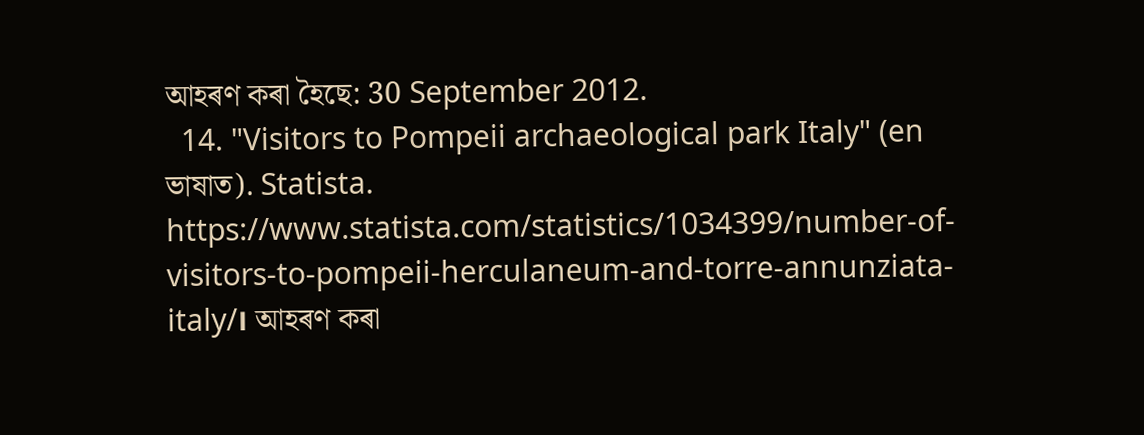আহৰণ কৰা হৈছে: 30 September 2012.
  14. "Visitors to Pompeii archaeological park Italy" (en ভাষাত). Statista. https://www.statista.com/statistics/1034399/number-of-visitors-to-pompeii-herculaneum-and-torre-annunziata-italy/। আহৰণ কৰা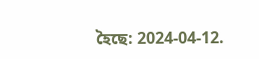হৈছে: 2024-04-12.